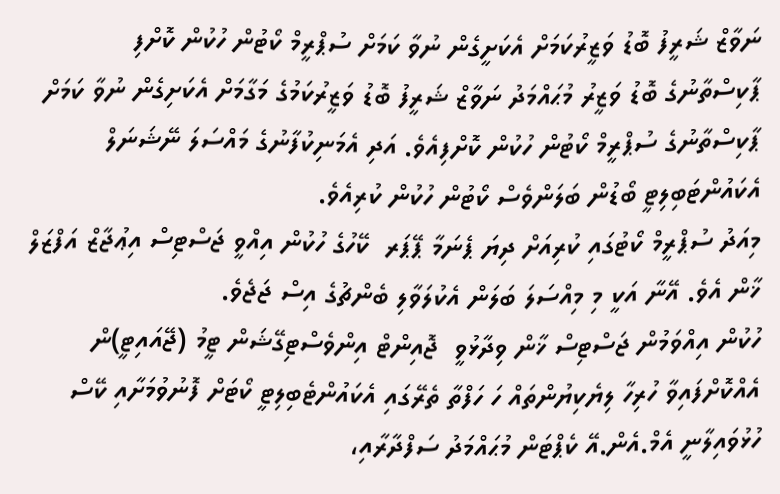ނަވާޒް ޝަރީފު ބޮޑު ވަޒީރުކަމަށް އެކަށީގެން ނުވާ ކަމަށް ސުޕްރީމް ކޯޓުން ހުކުން ކޮށްފި
ޕާކިސްތާނުގެ ބޮޑު ވަޒީރު މުޙައްމަދު ނަވާޒް ޝަރީފު ބޮޑު ވަޒީރުކަމުގެ މަގާމަށް އެކަށިގެން ނުވާ ކަމަށް ޕާކިސްތާނުގެ ސުޕްރީމް ކޯޓުން ހުކުން ކޮށްފިއެވެ. އަދި އެމަނިކުފާނުގެ މައްސަލަ ނޭޝަނަލް އެކައުންޓަބިލިޓީ ބޯޑުން ބަލަންވެސް ކޯޓުން ހުކުން ކުރިއެވެ.
މިއަދު ސުޕްރީމް ކޯޓުގައި ކުރިއަށް ދިޔަ ޕެނަމާ ޕޭޕަރ  ކޭހުގެ ހުކުން އިއްވީ ޖަސްޓިސް އިޢުޖާޒް އަފްޒަލް ޚާން އެވެ. އޭނާ އަކީ މި މިއްސަލަ ބަލަން އެކުލަވާލި ބެންޗުގެ އިސް ޖަޖެވެ.
ހުކުން އިއްވަމުން ޖަސްޓިސް ޚާން ވިދާޅުވީ  ޖޮއިންޓް އިންވެސްޓިގޭޝަން ޓީމު (ޖޭއައިޓީ)ން އެއްކޮށްފައިވާ ހުރިހާ ލިޔެކިޔުންތައް ހަ ހަފްތާ ތެރޭގައި އެކައުންޓެބިލިޓީ ކޯޓަށް ފޮނުވުމަށާއި ކޭސް ހުޅުވައިލާނީ އެމް.އެން.އޭ ކެޕްޓަން މުޙައްމަދު ސަފްދާރާއި،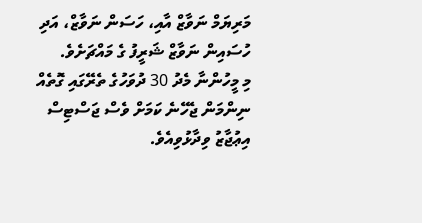މަރިޔަމް ނަވާޒް އާއި، ހަސަން ނަވާޒް، އަދި ހުސައިން ނަވާޒް ޝަރީފު ގެ މައްޗަށެވެ.
މި މީހުންނާ މެދު 30 ދުވަހުގެ ތެރޭގައި ގޮތެއް ނިންމަން ޖެހޭނެ ކަމަށް ވެސް ޖަސްޓިސް އިޢުޖާޒު ވިދާޅުވިއެވެ.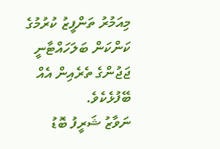މިއަމުރު ތަންފީޒު ކުރުމުގެ ކަންކަން ބަލަހައްޓާނީ ޖަޖުންގެ ތެރެއިން އެއް ބޭފުޅެކެވެ.
ނަވާޒު ޝަރީފު ބޮޑު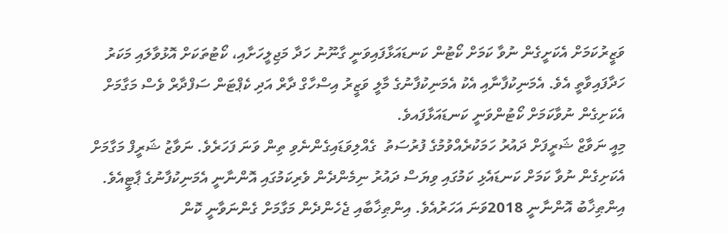ވަޒީރުކަމަށް އެކަށީގެން ނުވާ ކަމަށް ކޯޓުން ކަނޑައަޅާފައިވަނީ ގާނޫނު ހަދާ މަޖިލީހަށާއި، ކޯޓުތަކަށް އޮޅުވާލައި މަކަރު ހަދާފައިވާތީ އެވެ. އެމަނިކުފާނާއި އެކު އެމަނިކުފާނުގެ މާލީ ވަޒީރު އިސްހާގް ދާރް އަދި ކެޕްޓަން ސަފްދާރް ވެސް މަގާމަށް އެކަށިގެން ނުވާކަމަށް ކޯޓުންވަނީ ކަނޑައަޅާފައވެ.
މިއީ ނަވާޒް ޝަރީފަށް ދައުރު ހަމަކުރެއްވުމުގެ ފުރުސަތު  ގެއްލިވަޑައިގެންނެވި ތިން ވަނަ ފަހަރެވެ. ނަވާޒު ޝަރީފް މަގާމަށް އެކަށިގެން ނުވާ ކަމަށް ކަނޑައެޅި ކަމުގައި ވިޔަސް ދައުރު ނިމެންދެން ވެރިކަމުގައި އޮންނާނީ އެމަނިކުފާނުގެ ޕާޓީއެވެ. އިންޠިޚާބު އޮންނާނީ 2018ވަނަ އަހަރުއެވެ. އިންޠިޚާބާއި ޖެހެންދެން މަގާމަށް ގެންނަވާނީ ކޮން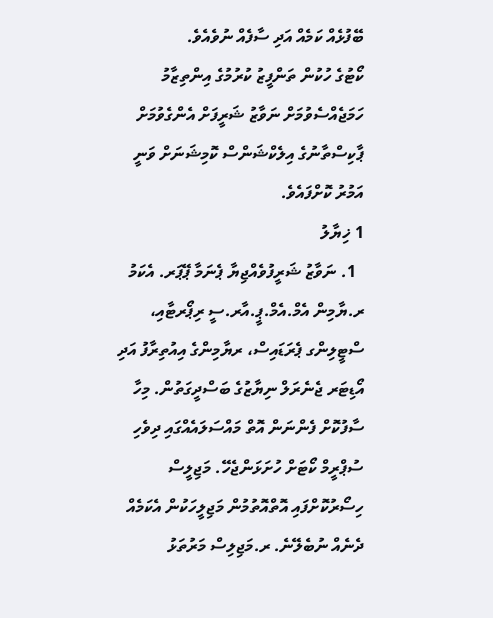ބޭފުޅެއް ކަމެއް އަދި ސާފެއް ނުވެއެވެ.
ކޯޓުގެ ހުކުން ތަންފީޒު ކުރުމުގެ އިންތިޒާމު ހަމަޖެއްސެވުމަށް ނަވާޒު ޝަރީފަށް އެންގެވުމަށް ޕާކިސްތާނުގެ އިލެކްޝަންސް ކޮމިޝަނަށް ވަނީ އަމުރު ކޮށްފައެވެ.
1 ޚިޔާލު
  1. ނަވާޒު ޝަރީފުވެއްޖިޔާ ޕެނަމާ ޕޭޕަރ. އެކަމު ރ.ޔާމިން އެމް.އެމް.ޕީ.އާރ.ސީ ރިޕޯރޓާއި، ސްޓީލިންގ ޕެރަޑައިސް، ރޔާމިންގެ އިއުތިރާފު އަދި އޯޑިޓަރ ޖެނެރަލް ނިޔާޒުގެ ބަސްދީގަތުން. މިހާ ސާފުކޮށް ފެންނަން އޮތް މައްސަލައެއްގައި ދިވެހި ސުޕްރީމް ކޯޓަށް ހުށަޅަންޖެހޭ. މަޖިލީސް ހިސޯރުކޮށްފައި އޮތްއޮތުމުން މަޖިލީހަކުން އެކަމެއް ދެނެއް ނުބެލޭނެ. ރ.މަޖިލިސް މަރުތަޅު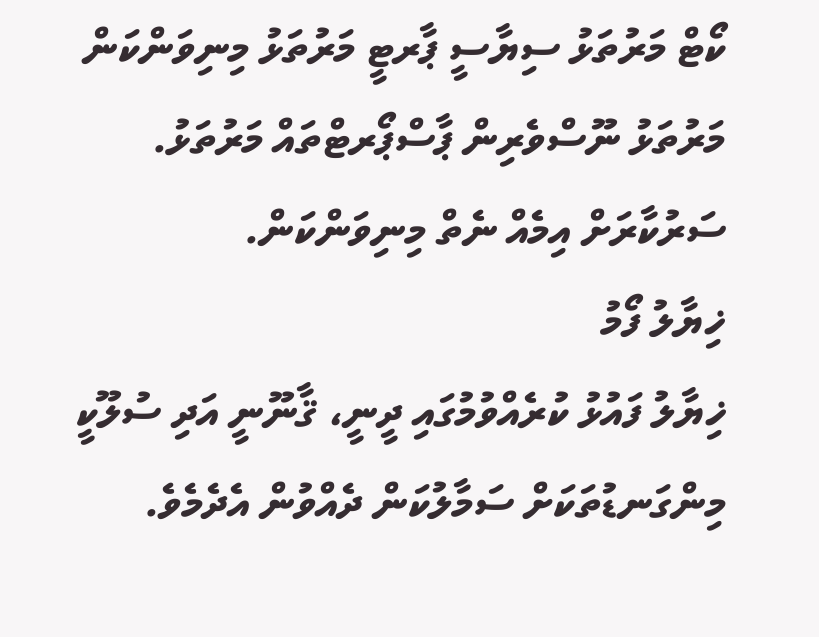ކޯޓް މަރުތަޅު ސިޔާސީ ޕާރޓީ މަރުތަޅު މިނިވަންކަން މަރުތަޅު ނޫސްވެރިން ޕާސްޕޯރޓްތައް މަރުތަޅު. ސަރުކާރަށް އިމެއް ނެތް މިނިވަންކަން.
ޚިޔާލު ފޯމު
ޚިޔާލު ފައުޅު ކުރެއްވުމުގައި ދީނީ، ޤާނޫނީ އަދި ސުލޫކީ މިންގަނޑުތަކަށް ސަމާލުކަން ދެއްވުން އެދެމެވެ.